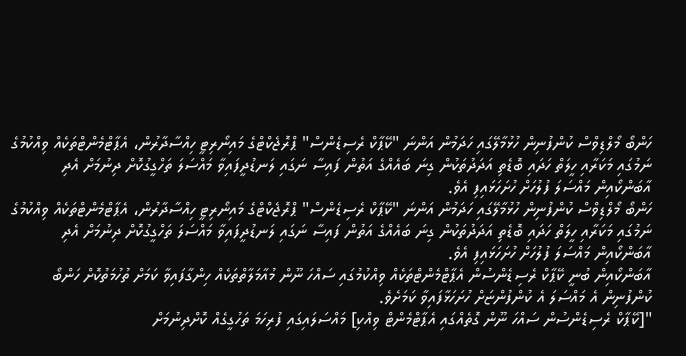ހަންބޯ މޯލްޑިވްސް ކުންފުނިން ހުޅުމާލޭގައި ހަދަމުން އަންނަ "ކޭޕާކް ރެސިޑެންސް" ޕްރޮޖެކްޓްގެ މައިނޯރިޓީ ހިއްސާދާރުން، އެޕާޓްމެންޓްތަކެއް ވިއްކުމުގެ ނަމުގައި މަކަރާއި ހީލަތް ހަދައި ބޮޑެތި އަދަދުތަކުން ގިނަ ބައެއްގެ އަތުން ފައިސާ ނަގައި ލަނޑުދީފައިވާ މައްސަލަ ތަހްގީގުކޮށް ދިނުމަށް އެދި އާބަންކޯއިން މައްސަލަ ފުލުހަށް ހުށަހަޅައިފި އެވެ.
ހަންބޯ މޯލްޑިވްސް ކުންފުނިން ހުޅުމާލޭގައި ހަދަމުން އަންނަ "ކޭޕާކް ރެސިޑެންސް" ޕްރޮޖެކްޓްގެ މައިނޯރިޓީ ހިއްސާދާރުން، އެޕާޓްމެންޓްތަކެއް ވިއްކުމުގެ ނަމުގައި މަކަރާއި ހީލަތް ހަދައި ބޮޑެތި އަދަދުތަކުން ގިނަ ބައެއްގެ އަތުން ފައިސާ ނަގައި ލަނޑުދީފައިވާ މައްސަލަ ތަހްގީގުކޮށް ދިނުމަށް އެދި އާބަންކޯއިން މައްސަލަ ފުލުހަށް ހުށަހަޅައިފި އެވެ.
އާބަންކޯއިން ބުނީ ކޭޕާކް ރެސިޑެންސުން އެޕާޓްމެންޓްތަކެއް ވިއްކުމުގައި ސައްހަ ނޫން މުއާމަލާތްތަކެއް ހިންގާފައިވާ ކަމަށް ތުހުމަތުކޮށް ހަންބޯ ކުންފުނިން އެ މައްސަލަ އެ ކުންފުންޏަށް ހުށަހަޅާފައިވާ ކަމަށެވެ.
"[ކޭޕާކް ރެސިޑެންސުން ސައްހަ ނޫން ގޮތެއްގައި އެޕާޓްމެންޓް ވިއްކި] މައްސަލައިގައި ފުރިހަމަ ތަހުގީގެއް ކޮށްދިނުމަށް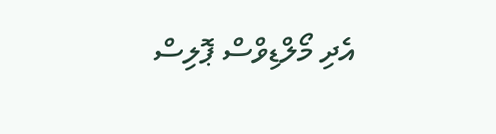އެދި މޯލްޑިވްސް ޕޮލިސް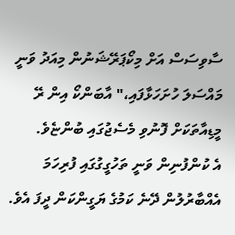ސާވިސަސް އަށް މިކޯޕަރޭޝަނުން މިއަދު ވަނީ މައްސަލަ ހުށަހަޅާފައި،" އާބަންކޯ އިން ރޭ މީޑިއާތަކަށް ފޮނުވި މެސެޖުގައި ބުންޏެވެ.
އެ ކުންފުނިން ވަނީ ތަހުގީގުގައި ފުރިހަމަ އެއްބާރުލުން ދޭނެ ކަމުގެ ޔަގީންކަން ދީފަ އެވެ.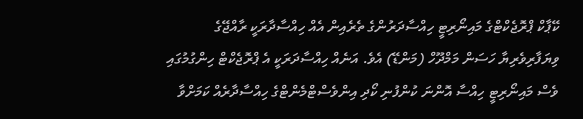ކޭޕާކް ޕްރޮޖެކްޓްގެ މައިނޯރިޓީ ހިއްސާދަރުންގެ ތެރެއިން އެއް ހިއްސާދާރަކީ ރާއްޖޭގެ ވިޔަފާރިވެރިޔާ ހަސަން މަމްދޫހް (މަންޑޭ) އެވެ. އަނެއް ހިއްސާދަރަކީ އެ ޕްރޮޖެކްޓް ހިންގުމުގައި ވެސް މައިނޯރިޓީ ހިއްސާ އޮންނަ ކުންފުނި ކޯދި އިންވެސްޓްމެންޓްގެ ހިއްސާދާރެއް ކަމަށްވާ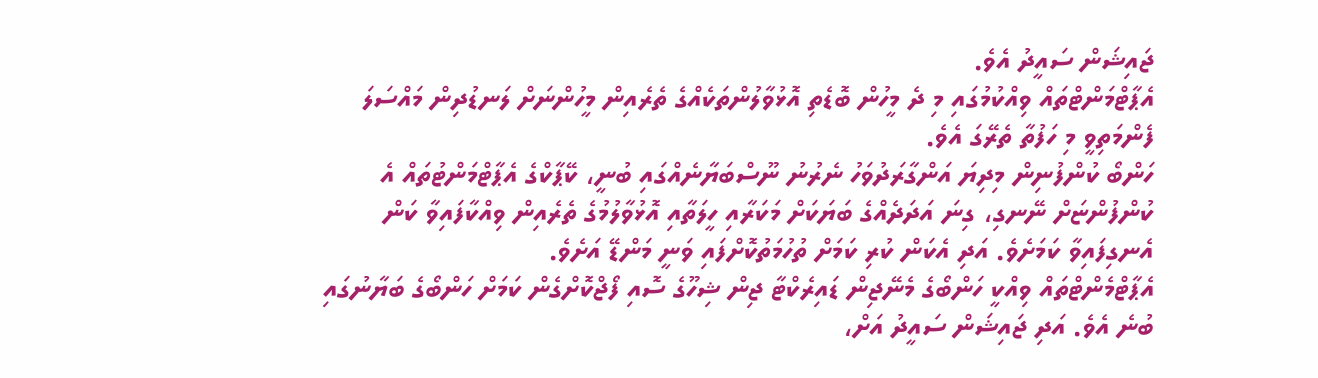ޖައިޝަން ސައީދު އެވެ.
އެޕާޓްމަންޓްތައް ވިއްކުމުގައި މި ދެ މީހުން ބޮޑެތި އޮޅުވާލުންތަކެއްގެ ތެރެއިން މީހުންނަށް ލަނޑުދިން މައްސަލަ ފެންމަތިވީ މި ހަފުތާ ތެރޭގަ އެވެ.
ހަންބޯ ކުންފުނިން މިދިޔަ އަންގާރަދުވަހު ނެރުނު ނޫސްބަޔާނެއްގައި ބުނީ، ކޭޕާކްގެ އެޕާޓްމަންޓުތައް އެ ކުންފުންޏަށް ނޭނގި، ގިނަ އަދަދެއްގެ ބަޔަކަށް މަކަރާއި ހީލަތާއި އޮޅުވާލުމުގެ ތެރެއިން ވިއްކާފައިވާ ކަން އެނގިފައިވާ ކަމަށެވެ. އަދި އެކަން ކުރި ކަމަށް ތުހުމަތުކޮށްފައި ވަނީ މަންޑޭ އަށެވެ.
އެޕާޓްމެންޓްތައް ވިއްކީ ހަންބޯގެ މެނޭޖިން ޑައިރެކްޓާ ޖިން ޝިހޫގެ ސޮއި ފޯޖްކޮށްގެން ކަމަށް ހަންބޯގެ ބަޔާނުގައި ބުނެ އެވެ. އަދި ޖައިޝަން ސައީދު އަށް،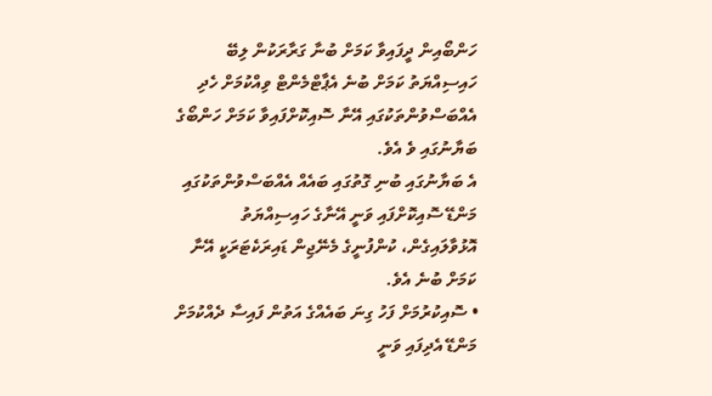ހަންބޯއިން ދީފައިވާ ކަމަށް ބުނާ ގަރާރަކުން ލިބޭ ހައިސިއްޔަތު ކަމަށް ބުނެ އެޕާޓްމެންޓް ވިއްކުމަށް ހެދި އެއްބަސްވުންތަކުގައި އޭނާ ސޮއިކޮށްފައިވާ ކަމަށް ހަންބޯގެ ބަޔާނުގައި ވެ އެވެ.
އެ ބަޔާނުގައި ބުނި ގޮތުގައި ބައެއް އެއްބަސްވުންތަކުގައި މަންޑޭ ސޮއިކޮށްފައި ވަނީ އޭނާގެ ހައިސިއްޔަތު އޮޅުވާލައިގެން، ކުންފުނީގެ މެނޭޖިން ޑައިރަކެޓަރަކީ އޭނާ ކަމަށް ބުނެ އެވެ.
• ސޮއިކުރުމަށް ފަހު ގިނަ ބައެއްގެ އަތުން ފައިސާ ދެއްކުމަށް މަންޑޭ އެދިފައި ވަނީ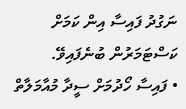ނަގުދު ފައިސާ އިން ކަމަށް ކަސްޓަމަރުން ބުނެފައިވޭ.
• ފައިސާ ހޯދުމަށް ސީދާ މުއާމަލާތް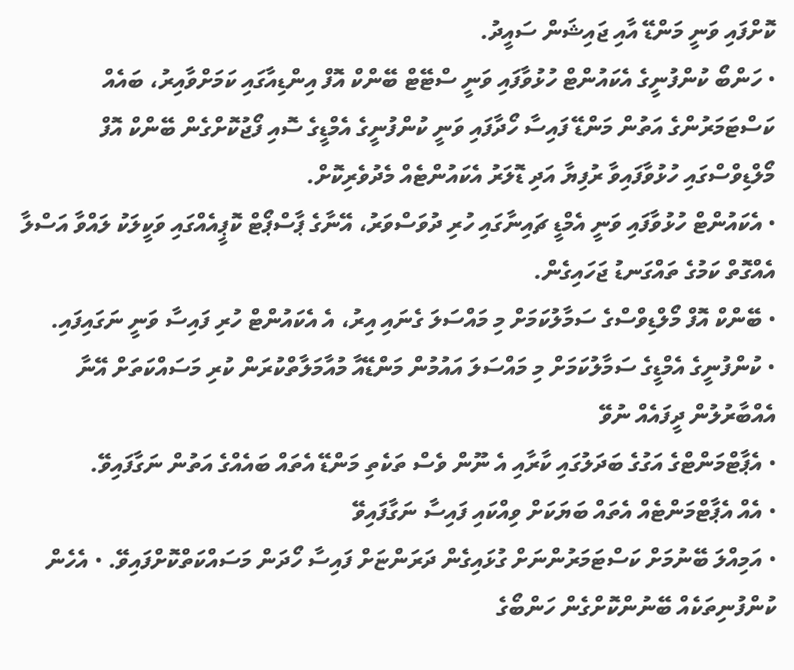ކޮށްފައި ވަނީ މަންޑޭ އާއި ޖައިޝަން ސައީދު.
• ހަންބޯ ކުންފުނީގެ އެކައުންޓް ހުޅުވާފައި ވަނީ ސްޓޭޓް ބޭންކް އޮފް އިންޑިއާގައި ކަމަށްވާއިރު، ބައެއް ކަސްޓަމަރުންގެ އަތުން މަންޑޭ ފައިސާ ހޯދާފައި ވަނީ ކުންފުނީގެ އެމްޑީގެ ސޮއި ފޯޖުކޮށްގެން ބޭންކް އޮފް މޯލްޑިވްސްގައި ހުޅުވާފައިވާ ރުފިޔާ އަދި ޑޮލަރު އެކައުންޓެއް މެދުވެރިކޮށް.
• އެކައުންޓް ހުޅުވާފައި ވަނީ އެމްޑީ ޗައިނާގައި ހުރި ދުވަސްވަރު، އޭނާގެ ޕާސްޕޯޓް ކޮޕީއެއްގައި ވަކީލަކު ލައްވާ އަސްލާ އެއްގޮތް ކަމުގެ ތައްގަނޑު ޖަހައިގެން.
• ބޭންކް އޮފް މޯލްޑިވްސްގެ ސަމާލުކަމަށް މި މައްސަލަ ގެނައި އިރު، އެ އެކައުންޓް ހުރި ފައިސާ ވަނީ ނަގައިފައި.
• ކުންފުނީގެ އެމްޑީގެ ސަމާލުކަމަށް މި މައްސަލަ އައުމުން މަންޑޭއާ މުއާމަލާތްކުރަން ކުރި މަސައްކަތަށް އޭނާ އެއްބާރުލުން ދީފައެއް ނުވޭ
• އެޕާޓްމަންޓްގެ އަގުގެ ބަދަލުގައި ކާރާއި އެ ނޫން ވެސް ތަކެތި މަންޑޭ އެތައް ބައެއްގެ އަތުން ނަގާފައިވޭ.
• އެއް އެޕާޓްމަންޓެއް އެތައް ބަޔަކަށް ވިއްކައި ފައިސާ ނަގާފައިވޭ
• އަމިއްލަ ބޭނުމަށް ކަސްޓަމަރުންނަށް ގުޅައިގެން ދަރަންޏަށް ފައިސާ ހޯދަން މަސައްކަތްކޮށްފައިވޭ. • އެހެން ކުންފުނިތަކެއް ބޭނުންކޮށްގެން ހަންބޯގެ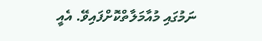ނަމުގައި މުއާމަލާތްކޮށްފައިވޭ. އެއީ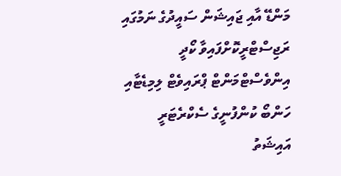މަންޑޭ އާއި ޖައިޝަން ސައީދުގެ ނަމުގައި ރަޖިސްޓްރީކޮށްފައިވާ ކޯދީ އިންވެސްޓްމަންޓް ޕްރައިވެޓް ލިމިޑެޓާއި ހަންބޯ ކުންފުނީގެ ސެކްރެޓަރީ އައިޝަތު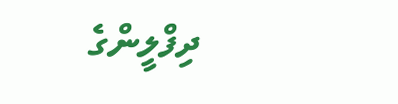ދިފްލީންގެ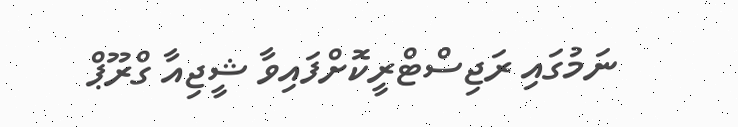ނަމުގައި ރަޖިސްޓްރީކޮށްފައިވާ ޝީޖިއާ ގްރޫޕް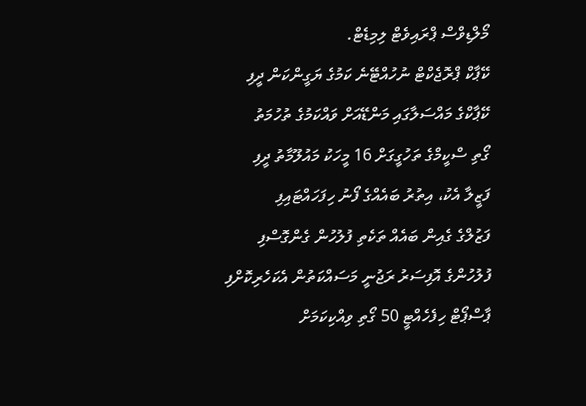މޯލްޑިވްސް ޕްރައިވެޓް ލިމިޑެޓް.
ކޭޕާކް ޕްރޮޖެކްޓް ނުހުއްޓޭނެ ކަމުގެ ޔަގީންކަން ދީފި
ކޭޕާކްގެ މައްސަލާގައި މަންޑޭއަށް ވައްކަމުގެ ތުހުމަތު
ގޯތި ސްކީމްގެ ތަހުގީގަށް 16 މީހަކު މައުލޫމާތު ދީފި
ފަޒީލާ އެކު، އިތުރު ބައެއްގެ ފޯނު ހިފަހައްޓައިފި
ފަޒުލްގެ ގެއިން ބައެއް ތަކެތި ފުލުހުން ގެންގޮސްފި
ފުލުހުންގެ އޮފިސަރު ރަޖުނީ މަސައްކަތުން އެކަހެރިކޮށްފި
ޕާސްޕޯޓް ހިފެހެއްޓީ 50 ގޯތި ވިއްކިކަމަށް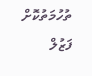ތުހުމަތުކޮށް
ފަޒުލް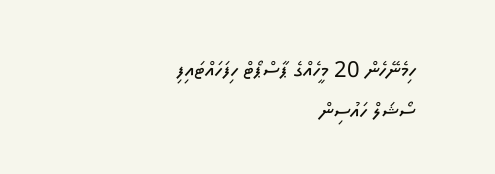ހިމެނޭހެން 20 މީހެއްގެ ޕާސްޕޯޓް ހިފަހައްޓައިފި
ސޯޝަލް ހައުސިން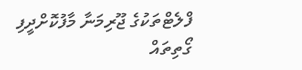ފްލެޓްތަކުގެ ޖޫރިމަނާ މާފުކޮށްދީފި
ގޯތިތައް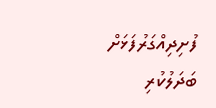ފުށިދިއްގަރުފަޅަށް ބަދަލުކުރި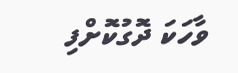ވާހަކަ ދޮގުކޮށްފި